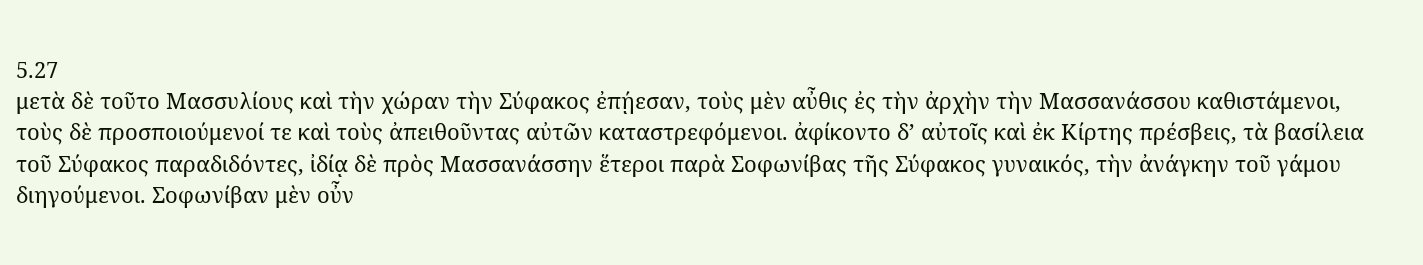5.27
μετὰ δὲ τοῦτο Μασσυλίους καὶ τὴν χώραν τὴν Σύφακος ἐπῄεσαν, τοὺς μὲν αὖθις ἐς τὴν ἀρχὴν τὴν Μασσανάσσου καθιστάμενοι, τοὺς δὲ προσποιούμενοί τε καὶ τοὺς ἀπειθοῦντας αὐτῶν καταστρεφόμενοι. ἀφίκοντο δʼ αὐτοῖς καὶ ἐκ Κίρτης πρέσβεις, τὰ βασίλεια τοῦ Σύφακος παραδιδόντες, ἰδίᾳ δὲ πρὸς Μασσανάσσην ἕτεροι παρὰ Σοφωνίβας τῆς Σύφακος γυναικός, τὴν ἀνάγκην τοῦ γάμου διηγούμενοι. Σοφωνίβαν μὲν οὖν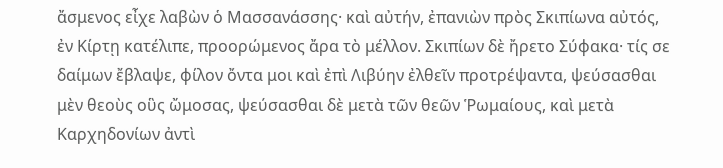ἄσμενος εἶχε λαβὼν ὁ Μασσανάσσης· καὶ αὐτήν, ἐπανιὼν πρὸς Σκιπίωνα αὐτός, ἐν Κίρτῃ κατέλιπε, προορώμενος ἄρα τὸ μέλλον. Σκιπίων δὲ ἤρετο Σύφακα· τίς σε δαίμων ἔβλαψε, φίλον ὄντα μοι καὶ ἐπὶ Λιβύην ἐλθεῖν προτρέψαντα, ψεύσασθαι μὲν θεοὺς οὓς ὤμοσας, ψεύσασθαι δὲ μετὰ τῶν θεῶν Ῥωμαίους, καὶ μετὰ Καρχηδονίων ἀντὶ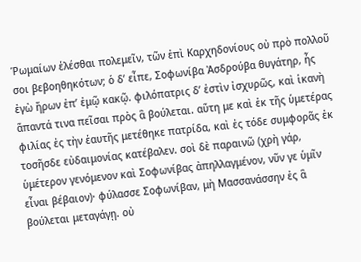Ῥωμαίων ἑλέσθαι πολεμεῖν, τῶν ἐπὶ Καρχηδονίους οὐ πρὸ πολλοῦ σοι βεβοηθηκότων; ὁ δʼ εἶπε, Σοφωνίβα Ἀσδρούβα θυγάτηρ, ἧς ἐγὼ ἤρων ἐπʼ ἐμῷ κακῷ. φιλόπατρις δʼ ἐστὶν ἰσχυρῶς, καὶ ἱκανὴ ἅπαντά τινα πεῖσαι πρὸς ἃ βούλεται. αὕτη με καὶ ἐκ τῆς ὑμετέρας φιλίας ἐς τὴν ἑαυτῆς μετέθηκε πατρίδα, καὶ ἐς τόδε συμφορᾶς ἐκ τοσῆσδε εὐδαιμονίας κατέβαλεν. σοὶ δὲ παραινῶ (χρὴ γάρ, ὑμέτερον γενόμενον καὶ Σοφωνίβας ἀπηλλαγμένον, νῦν γε ὑμῖν εἶναι βέβαιον)· φύλασσε Σοφωνίβαν, μὴ Μασσανάσσην ἐς ἃ βούλεται μεταγάγῃ. οὐ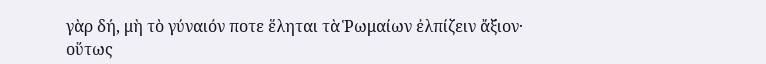γὰρ δή, μὴ τὸ γύναιόν ποτε ἕληται τὰ Ῥωμαίων ἐλπίζειν ἄξιον· οὕτως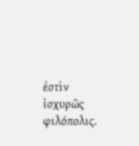ἐστὶν ἰσχυρῶς φιλόπολις.